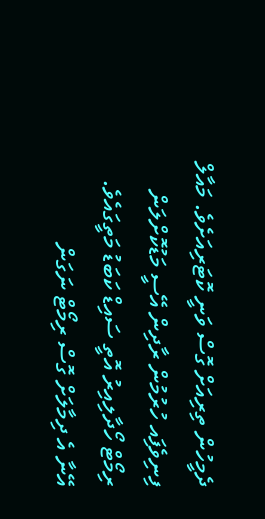ދެމީހުން ތިރިއަށް ގޮސް ވަނީ ކޮޓަރިއަށެވެ. މައާލް ފިނިވެފަިއ ހުރުމުން ރާދިން އޭސީ މަޑުކޮށްލަން ރިމޯޓް ހޯދާލިއިރު އޮތީ ސައިޑް ކަބަޑު މަތީގައެވެ. އޭނާ އެ ދިމާލަށް ގޮސް ރިމޯޓް ނަގަން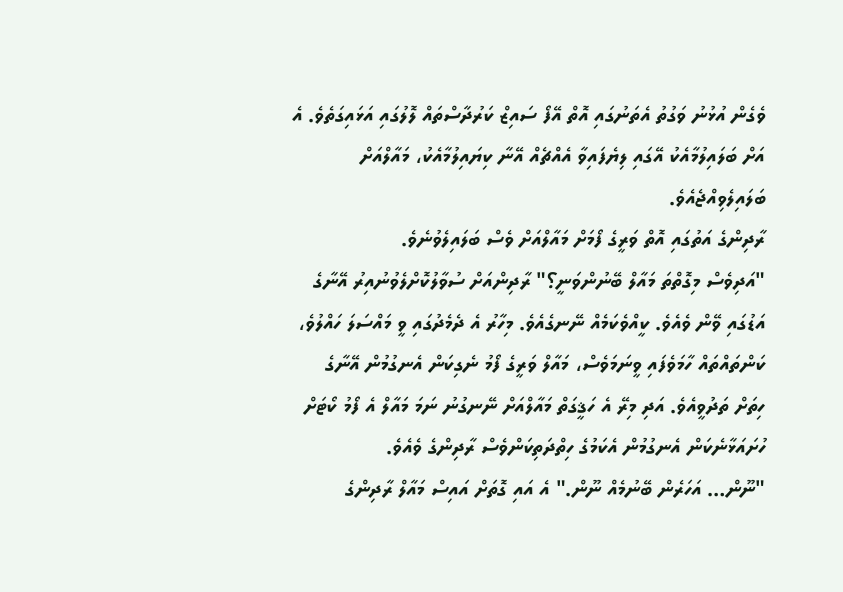ވެގެން އުޅުނު ވަގުތު އެތަނުގައި އޮތް އޭފޯ ސައިޒް ކަރުދާސްތައް ލޮލުގައި އަޅައިގަތެވެ. އެ އަށް ބަލައިލުމާއެކު އޭގައި ލިޔެފައިވާ އެއްޗެއް އޭނާ ކިޔައިލުމާއެކު، މައާލްއަށް ބަލައިލެވިއްޖެއެވެ.
ރާދިންގެ އަތުގައި އޮތް ވަރީގެ ފޯމަށް މައާލްއަށް ވެސް ބަލައިލެވުނެވެ.
"އަދިވެސް މިގޮތްތަ މައާލް ބޭނުންވަނީ؟" ރާދިންއަށް ސުވާލުކޮށްލެވުނުއިރު އޭނާގެ އަޑުގައި ވޭން ވެއެވެ. ކީއްވެކަމެއް ނޭނގެއެވެ. މިހާރު އެ ދެމެދުގައި ވީ މައްސަލަ ހައްލުވެ، ކަންތައްތައް ހާމަވެފައި ވީނަމަވެސް، މައާލް ވަރީގެ ފޯމު ނެގިކަން އެނގުމުން އޭނާގެ ހިތަށް ތަދުވީއެވެ. އަދި މިރޭ އެ ހަޤީގަތް މައާލްއަށް ނޭނގުނު ނަމަ މައާލް އެ ފޯމު ކޯޓަށް ހުށައަޅާނެކަން އެނގުމުން އެކަމުގެ ހިތްދަތިކަންވެސް ރާދިންގެ ވެއެވެ.
"ނޫން… އަހަރެން ބޭނުމެއް ނޫން." އެ އައި ގޮތަށް އައިސް މައާލް ރާދިންގެ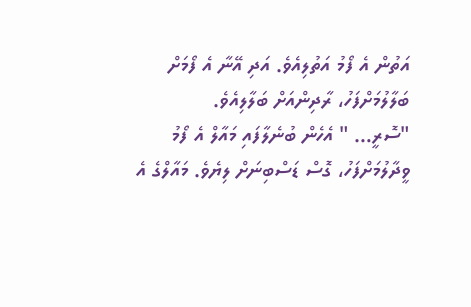އަތުން އެ ފޯމު އަތުލިއެވެ. އަދި އޭނާ އެ ފޯމަށް ބަލާލުމަށްފަހު، ރާދިންއަށް ބަލާލިއެވެ.
"ސޮރީ… " އެހެން ބުނެލާފައި މައާލް އެ ފޯމު ވީދާލުމަށްފަހު، ގޮސް ޑަސްބިނަށް ލިޔެވެ. މައާލްގެ އެ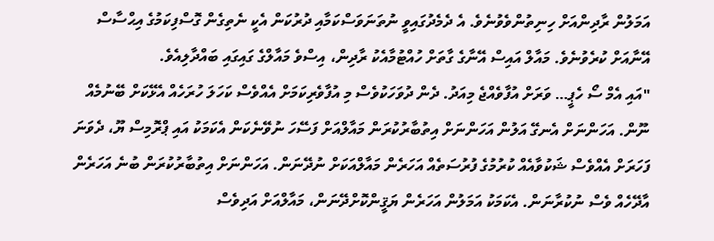އަމަލުން ރާދިންއަށް ހިނިތުންވެވުނެވެ. އެ ދެމެދުގައިވީ ނުތަނަވަސްކަމާއި ދުރުކަން އެކީ ނެތިގެން ގޮސްފިކަމުގެ އިޙްސާސް އޭނާއަށް ކުރެވުނެވެ. މައާލް އައިސް އޭނާގެ ގާތަށް ހުއްޓުމާއެކު ރާދިން، އިސްވެ މައާލްގެ ގައިގައި ބައްދާލިއެވެ.
"އައި އެމް ސޯ ހެޕީ… ވަރަށް އުފާވެއްޖެ މިއަދު. ދެން ދުވަހަކުވެސް މި އުފާވެރިކަމަށް އެއްވެސް ކަހަލަ ހުރަހެއް އެޅޭކަށް ބޭނުމެއް ނޫން. އަހަންނަށް އެނގޭ އަލުން އަހަންނަށް އިތުބާރުކުރަން މައާލްއަށް ފަސޭހަ ނުވޭނެކަން އެކަމަކު އައި ޕްރޮމިސް ޔޫ، ދެވަނަ ފަހަރަށް އެއްވެސް ޝަކުވާއެއް ކުރުމުގެ ފުރުސަތެއް އަހަރެން މައާލްއަކަށް ނުދޭނަން. އަހަންނަށް އިތުބާރުކުރަން ބުނެ އަހަރެން އާދޭހެއް ވެސް ނުކުރާނަން. އެކަމަކު އަމަލުން އަހަރެން ޔަޤީންކޮށްދޭނަން، މައާލްއަށް އަދިވެސް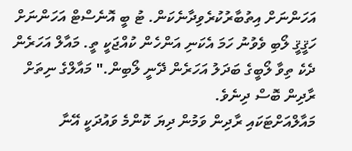އަހަންނަށް އިތުބާރުކުރެވިދާނެކަން. ޓު ބީ އޮނެސްޓް އަހަންނަށް ހަޤީޤީ ލޯބި ވެވުނު ހަމަ އެކަނި އަންހެން ކުއްޖަކީ ތީ. މައާލް އަހަރެން ދެކެ ތިވާ ލޯބީގެ ބަދަލު އަހަރެން ދޭނީ ލޯބިން." މައާލްގެ ނިތަށް ރާދިން ބޮސް ދިނެވެ.
މައާލްއަށްޓަކައި ރާދިން ވަމުން ދިޔަ ކޮންމެ ވައުދަކީ އޭނާ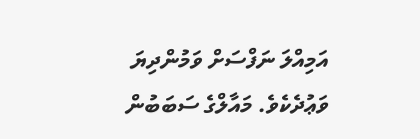އަމިއްލަ ނަފްސަށް ވަމުންދިޔަ ވަޢުދެކެވެ. މައާލްގެ ސަބަބުން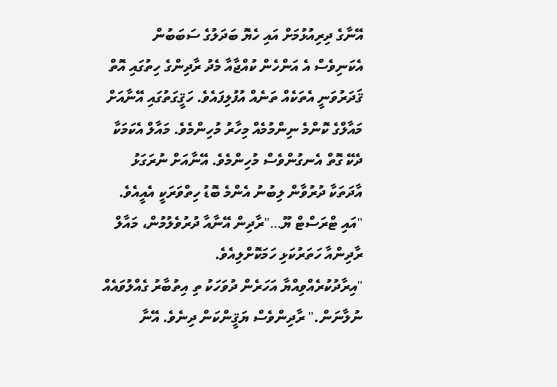އޭނާގެ ދިރިއުޅުމަށް އައި ހެޔޮ ބަދަލުގެ ސަބަބުން އެކަނިވެސް އެ އަންހެން ކުއްޖާއާ މެދު ރާދިންގެ ހިތުގައި އޮތް ޤަދަރުވަނީ އެތަކެއް ތަނެއް އުފުލިފައެވެ. ހަޤީގަތުގައި އޭނާއަށް މައާލްގެ ކޮންމެ ނިންމުމެއް މިހާރު މުހިންމެވެ. މައާލް އެކަމަކާ ދެކޭ ގޮތް އެނގުންވެސް މުހިންމެވެ. އޭނާއަށް ނުރަގަޅު އާދަތަކާ ދުރުވާން ލިބުނު އެންމެ ބޮޑު ހިތްވަރަކީ އެއީއެވެ.
"އައި ޓްރަސްޓް ޔޫ…"ރާދިން އޭނާއާ ދުރުވެލުމުން، މައާލް ރާދިންއާ ހަތަރުކަޅި ހަމަކޮށްލިއެވެ.
"އިރާދުކުރެއްވިއްޔާ އަހަރެން ދުވަހަކު ތި އިތުބާރު ގެއްލުވައެއް ނުލާނަން." ރާދިންވެސް ޔަޤީންކަން ދިނެވެ. އޭނާ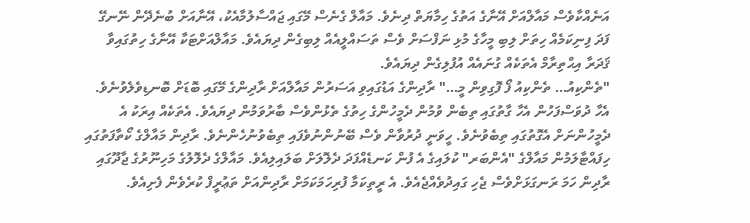އަނެއްކާވެސް މައާލްއަށް އޭނާގެ އަތުގެ ހިމާޔަތް ދިނެވެ. މައާލް ގެނެސް މޭގައި ޖައްސާލުމާއެކު، އޭނާއަށް ބުނެދޭން ނޭނގޭ ފަދަ ފިނިކަމެއް ހިތަށް ލިބި މީހާގެ މުޅި ނަފްސަށް ވެސް ތަސައްލީއެއް ލިބިގެން ދިޔައެވެ. މައާލްއަށްޓަކާ އޭނާގެ ހިތުގައިވާ ޤަދަރާ އިޙްތިރާމް އެތަކެއް ގުނައެއް އުފުލިގެން ދިޔައެވެ.
"ތެންކިއު… ތެންކިއު ފޯ ފޮގިވިން މީ…" ރާދިންގެ އަޑުގައިވި އަސަރުން މައާލްއަށް ރާދިންގެ މޭގައި ބޮޑަށް ބޮނޑިވެލެވުނެވެ. އެހާ ދުވަސްފަހުން އެހާ ގާތުގައި ތިބެން ވުމުން ދެމީހުންގެ ހިތުގެ ތެޅުންވެސް ބާރުވަމުން ދިޔައެވެ. އެތަކެއް އިރަކު އެ ދެމީހުންނަށް އެގޮތުގައި ތިބެވުނެވެ. ހީވަނީ ދުރުވާން ވެސް ބޭނުންނުވެފައި ތިބެވުނުހެންނެވެ. ރާދިން މައާލްގެ ކޯތާފަތުގައި ހިފައްޓާލަމުން މައާލްގެ "އެންބަރ" ކުލައިގެ އެ ފުން ކަނޑެއްފަދަ ދެލޮލަށް ބަލައިލިއެވެ. މައާލްގެ ދެލޮލުގެ މަހިނޫރުގެ ޖާދޫގައި ރާދިން ހަމަ ރަނގަޅަށްވެސް ޖެހި ގައިދުވެއްޖެއެވެ. އެ ރީތިކަމާ ފުރިހަމަކަމަށް ރާދިންއަށް ތަޢުރީފް ކުރެވެން ފެށިއެވެ.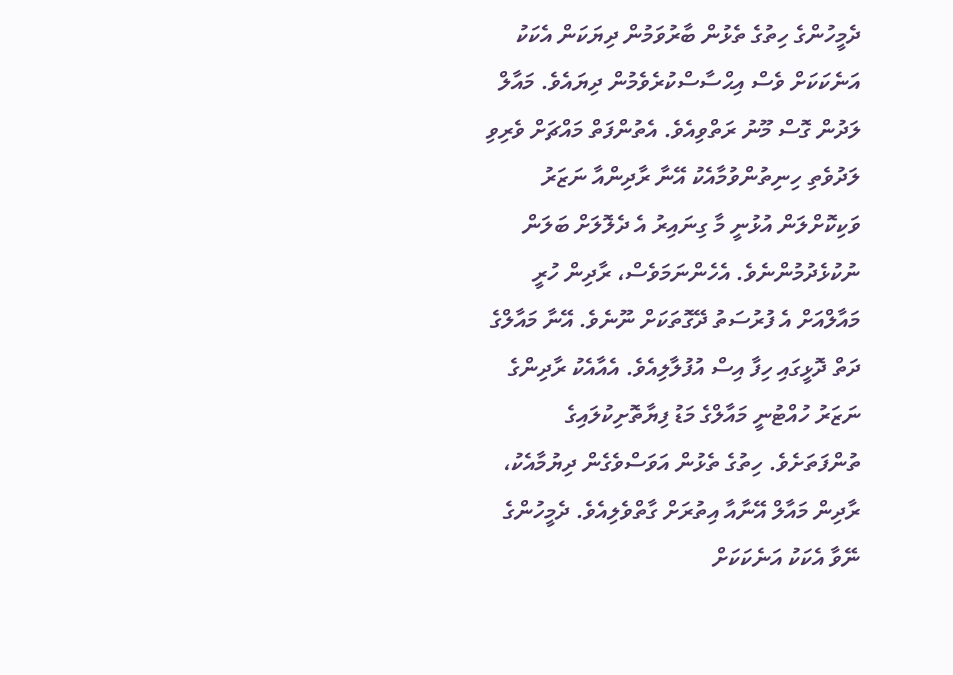ދެމީހުންގެ ހިތުގެ ތެޅުން ބާރުވަމުން ދިޔަކަން އެކަކު އަނެކަކަށް ވެސް އިޙްސާސްކުރެވެމުން ދިޔައެވެ. މައާލް ލަދުން ގޮސް މޫނު ރަތްވިއެވެ. އެތުންފަތް މައްޗަށް ވެރިވި ލަދުވެތި ހިނިތުންވުމާއެކު އޭނާ ރާދިންއާ ނަޒަރު ވަކިކޮށްލަން އުޅުނީ މާ ގިނައިރު އެ ދެލޮލަށް ބަލަން ނުކުޅެދުމުންނެވެ. އެހެންނަމަވެސް، ރާދިން ހުރީ މައާލްއަށް އެ ފުރުސަތު ދޭގޮތަކަށް ނޫނެވެ. އޭނާ މައާލްގެ ދަތް ދޮޅީގައި ހިފާ އިސް އުފުލާލިއެވެ. އެއާއެކު ރާދިންގެ ނަޒަރު ހުއްޓުނީ މައާލްގެ މަޑު ފިޔާތޮށިކުލައިގެ ތުންފަތަށެވެ. ހިތުގެ ތެޅުން އަވަސްވެގެން ދިޔުމާއެކު، ރާދިން މައާލް އޭނާއާ އިތުރަށް ގާތްވެލިއެވެ. ދެމީހުންގެ ނޭވާ އެކަކު އަނެކަކަށް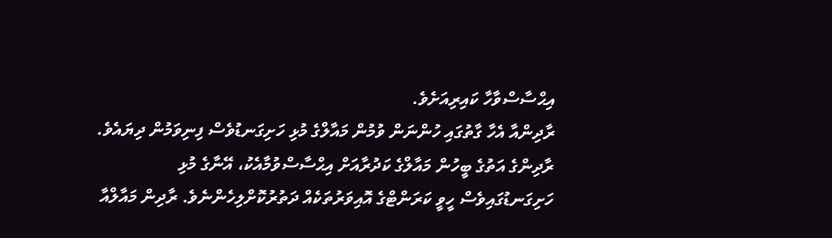އިޙްސާސްވާހާ ކައިރިއަށެވެ.
ރާދިންއާ އެހާ ގާތުގައި ހުންނަން ވުމުން މައާލްގެ މުޅި ހަށިގަނޑުވެސް ފިނިވަމުން ދިޔައެވެ. ރާދިންގެ އަތުގެ ބީހުން މައާލްގެ ކަދުރާއަށް އިޙްސާސްވުމާއެކު، އޭނާގެ މުޅި ހަށިގަނޑުގައިވެސް ހީވީ ކަރަންޓްގެ އޮއިވަރުތަކެއް ދަތުރުކޮށްލިހެންނެވެ. ރާދިން މައާލްއާ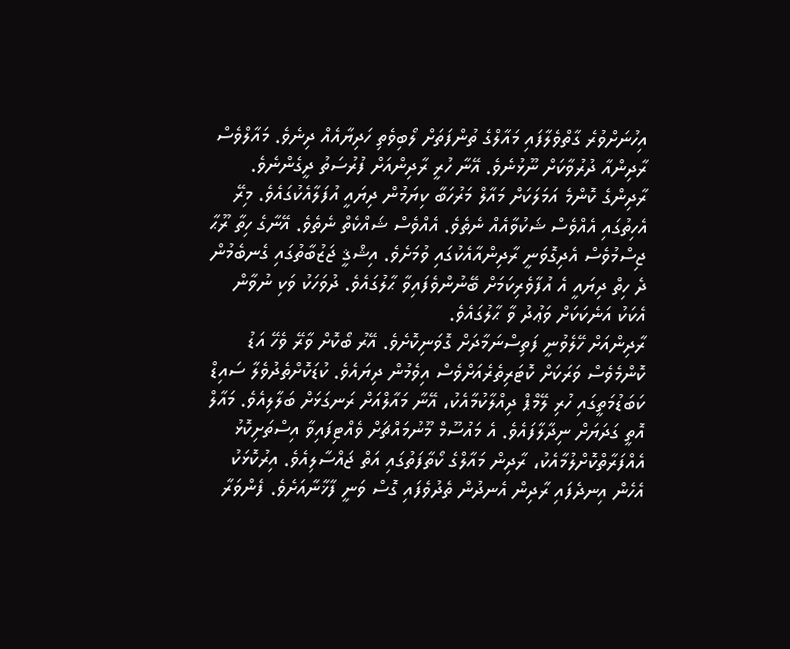އިހުނަށްވުރެ ގާތްވެލާފައި މައާލްގެ ތުންފަތަށް ލޯބިވެތި ހަދިޔާއެއް ދިނެވެ. މައާލްވެސް ރާދިންއާ ދުރުވާކަށް ނޫޅުނެވެ. އޭނާ ހުރީ ރާދިންއަށް ފުރުސަތު ދީގެންނެވެ. ރާދިންގެ ކޮންމެ އަމަލަކަށް މައާލް މަރުހަބާ ކިޔަމުން ދިޔައީ އުފަލާއެކުގައެވެ. މިރޭ އެހިތުގައި އެއްވެސް ޝަކުވާއެއް ނެތެވެ. އެއްވެސް ޝައްކެތް ނެތެވެ. އޭނާގެ ހިތާ ރޫޙާ ޖިސްމުވެސް އެދިގޮވަނީ ރާދިންއާއެކުގައި ވުމަށެވެ. އިޝްޤީ ޖަޒުބާތުގައި ގެނބެމުން ދެ ހިތް ދިޔައީ އެ އުފާވެރިކަމަށް ބޭނުންވެފައިވާ ޙާލުގައެވެ. ދުވަހަކު ވަކި ނުވާން އެކަކު އަނެކަކަށް ވަޢުދު ވާ ޙާލުގައެވެ.
ރާދިންއަށް ހޭލެވުނީ ފަތިސްނަމާދަށް ގޮވަނިކޮށެވެ. އޭރު ބޯކޮށް ވާރޭ ވެހޭ އަޑު ކޮންމެވެސް ވަރަކަށް ކޮޓަރިތެރެއަށްވެސް އިވެމުން ދިޔައެވެ. ކުޑަކޮށްތެދުވެލާ ސައިޑް ކަބަޑުމަތީގައި ހުރި ލޭމްޕް ދިއްލާކުމާއެކު، އޭނާ މައާލްއަށް ރަނގަޅަށް ބަލާލިއެވެ. މައާލް އޮތީ ގަދަޔަށް ނިދާލާފައެވެ. އެ މައުސޫމް މޫނުމައްޗަށް ވެއްޓިފައިވާ އިސްތަށިކޮޅު އެއްފަރާތްކޮށްލުމާއެކު، ރާދިން މައާލްގެ ކޯތާފަތުގައި އަތް ޖައްސާލިއެވެ. އިރުކޮޅަކު އެހެން އިނދެފައި ރާދިން އެނދުން ތެދުވެފައި ގޮސް ވަނީ ފާޚާނާއަށެވެ. ފެންވަރާ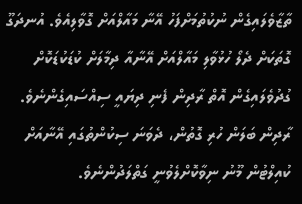ތާޒާވެލައިގެން ނުކުތުމަށްފަހު އޭނާ މައާލްއަށް ގޮވާލިއެވެ. އުނދަގޫ ގޮތަކަށް ދެލޯ ހުޅުވާލި މައާލްއަށް އޭނާއާ ދިމާލަށް ކުޑަކުޑަކޮށް ގުދުވެލައިގެން އޮތް ރާދިން ފެނި ދިޔައީ ސިއްސައިގެންނެވެ. ރާދިން ބަލަން ހުރި ގޮތުން، ދެވަނަ ސިކުންތުގައި އޭނާއަށް ކުއިލްޓުން މޫނު ނިވާކޮށްލެވުނީ ގަތްލަދުންނެވެ.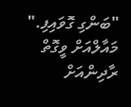"ބަންގި ގޮވައިފި." މައާލްއަށް ވީގޮތް ރާދިންއަށް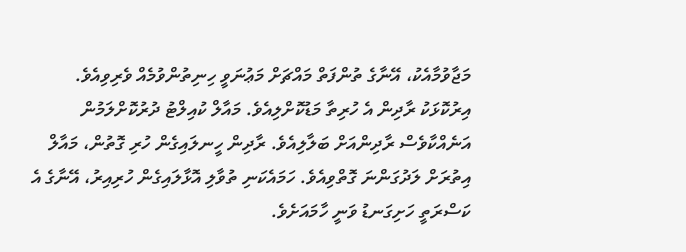މަޖާވުމާއެކު، އޭނާގެ ތުންފަތް މައްޗަށް މަޢުނަވީ ހިނިތުންވުމެއް ވެރިވިއެވެ. އިރުކޮޅަކު ރާދިން އެ ހުރިތާ މަޑުކޮށްލިއެވެ. މައާލް ކުއިލްޓު ދުރުކޮށްލަމުން އަނެއްކާވެސް ރާދިންއަށް ބަލާލިއެވެ. ރާދިން ހީނލައިގެން ހުރި ގޮތުން، މައާލް އިތުރަށް ލަދުގަންނަ ގޮތްވިއެވެ. ހަމައެކަނި ތުވާލި އޮޅާލައިގެން ހުރިއިރު، އޭނާގެ އެ ކަސްރަތީ ހަށިގަނޑު ވަނީ ހާމައަށެވެ.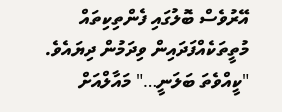އޭރުވެސް ބޮލުގައި ފެންތިކިތައް މުތީތަކެއްފަދައިން ވިދަމުން ދިޔައެވެ.
"ކީއްވެތަ ބަލަނީ…" މައާލްއަށް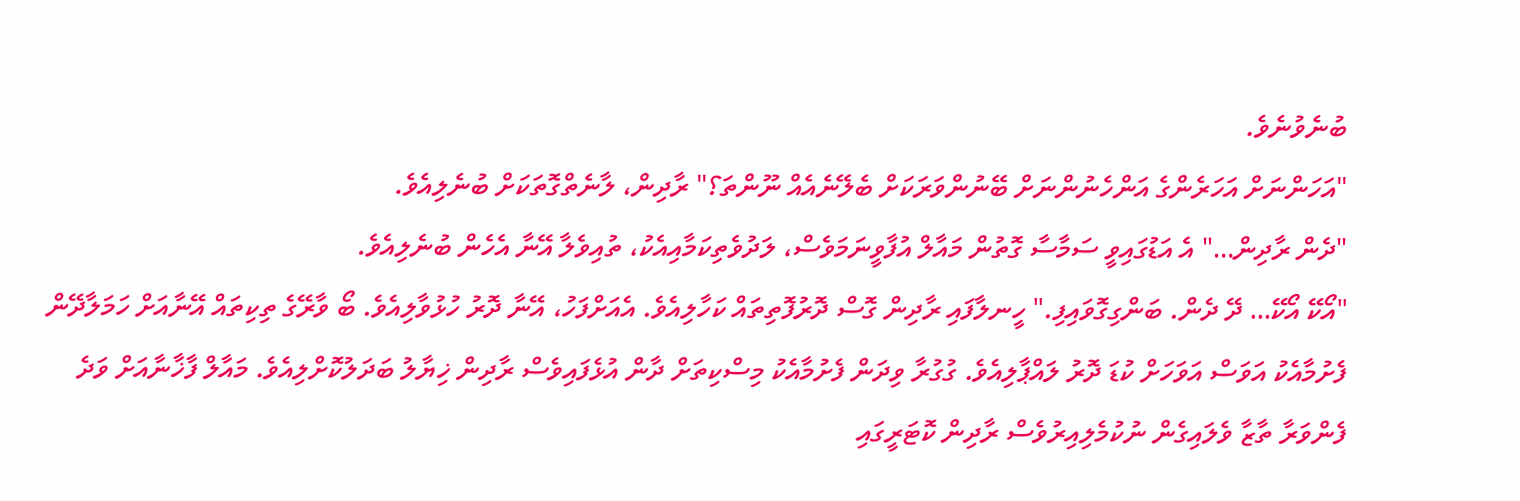ބުނެވުނެވެ.
"އަހަންނަށް އަހަރެންގެ އަންހެނުންނަށް ބޭނުންވަރަކަށް ބެލޭނެއެއް ނޫންތަ؟" ރާދިން، ލާނެތްގޮތަކަށް ބުނެލިއެވެ.
"ދެން ރާދިން…" އެ އަޑުގައިވީ ސަމާސާ ގޮތުން މައާލް އުފާވީނަމަވެސް، ލަދުވެތިކަމާއިއެކު، ތުއިވެލާ އޭނާ އެހެން ބުނެލިއެވެ.
"އޯކޭ އޯކޭ… ދޭ ދެން. ބަންގިގޮވައިފި." ހީނލާފައި ރާދިން ގޮސް ދޮރުފޮތިތައް ކަހާލިއެވެ. އެއަށްފަހު، އޭނާ ދޮރު ހުޅުވާލިއެވެ. ބޯ ވާރޭގެ ތިކިތައް އޭނާއަށް ހަމަލާދޭން ފެށުމާއެކު އަވަސް އަވަހަށް ކުޑަ ދޮރު ލައްޕާލިއެވެ. ގުގުރާ ވިދަން ފެށުމާއެކު މިސްކިތަށް ދާން އުޅެފައިވެސް ރާދިން ޚިޔާލު ބަދަލުކޮށްލިއެވެ. މައާލް ފާޚާނާއަށް ވަދެ ފެންވަރާ ތާޒާ ވެލައިގެން ނުކުމެލިއިރުވެސް ރާދިން ކޮޓަރީގައި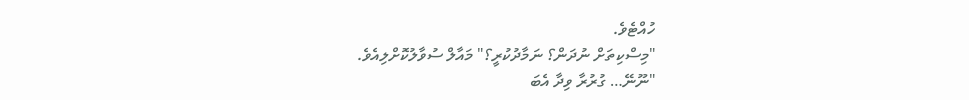ހުއްޓެވެ.
"މިސްކިތަށް ނުދަން؟ ނަމާދުކުރީ؟" މައާލް ސުވާލުކޮށްލިއެވެ.
"ނޫނޭ… ގުރުރާ ވިދާ އެބަ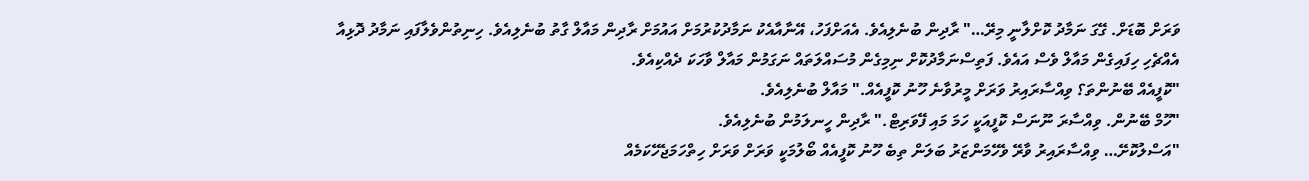ވަރަށް ބޮޑަށް. ގޭގަ ނަމާދު ކޮށްލާނީ މިރޭ…" ރާދިން ބުނެލިއެވެ. އެއަށްފަހު، އޭނާއާއެކު ނަމާދުކުރުމަށް އައުމަށް ރާދިން މައާލް ގާތު ބުނެލިއެވެ. ހިނިތުންވެލާފައި ނަމާދު ދޮޅިއާ އެއްޗެހި ހިފައިގެން މައާލް ވެސް އައެވެ. ފަތިސްނަމާދުކޮށް ނިމިގެން މުސައްލަތައް ނަގަމުން މައާލް ވާހަކަ ދެއްކިއެވެ.
"ކޮފީއެއް ބޭނުންތަ؟ ވިއްސާރައިރު ވަރަށް މީރުވާނެ ހޫނު ކޮފީއެއް." މައާލް ބުނެލިއެވެ.
"ހޫމް ބޭނުން. ވިއްސާރަ ނޫނަސް ކޮފީއަކީ ހަމަ މައި ފޭވަރިޓް." ރާދިން ހީނލަމުން ބުނެލިއެވެ.
"އަސްލުކޮށޭ… ވިއްސާރައިރު ވާރޭ ވެހޭމަންޒަރު ބަލަން ތިބެ ހޫނު ކޮފީއެއް ބޯލުމަކީ ވަރަށް ވަރަށް ހިތްހަމަޖެހޭކަމެއް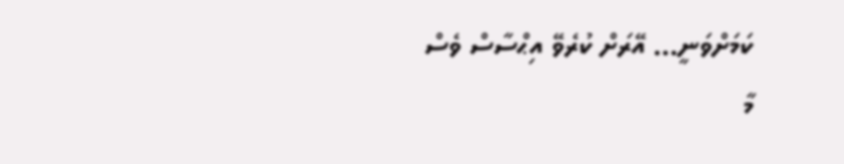ކަމަށްވަނީ… އޭރަށް ކުރެވޭ އިޙްސާސް ވެސް މާ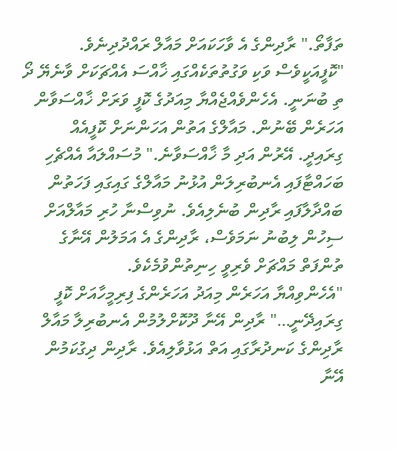ތަފާތޯ." ރާދިންގެ އެ ވާހަކައަށް މައާލް ރައްދުދިނެވެ.
"ކޮފީއަކީވެސް ވަކި ވަގުތުތަކެއްގައި ޚާއްސަ އެއްޗަކަށް ވާނެޔޭ ދޯ ތި ބުނަނީ. އެހެންވެއްޖެއްޔާ މިއަދުގެ ކޮފީ ވަރަށް ޚާއްސަވާން އަހަރެން ބޭނުން. މައާލްގެ އަތުން އަހަންނަށް ކޮފީއެއް ގިރައިދީ. އޭރުން އަދި މާ ޚާއްސަވާނެ." މުސައްލައާ އެއްޗެހި ބަހައްޓާފައި އެނބުރިލަން އުޅުނު މައާލްގެ ގައިގައި ފަހަތުން ބައްދާލާފައި ރާދިން ބުނެލިއެވެ. ނުވިސްނާ ހުރި މައާލްއަށް ސިހުން ލިބުނު ނަމަވެސް، ރާދިންގެ އެ އަމަލުން އޭނާގެ ތުންފަތް މައްޗަށް ވެރިވީ ހިނިތުންވުމެކެވެ.
"އެހެންވިއްޔާ އަހަރެން މިއަދު އަހަރެންގެ ފިރިމީހާއަށް ކޮފީ ގިރައިދޭނީ…" ރާދިން އޭނާ ދޫކޮށްލުމުން އެނބުރިލާ މައާލް ރާދިންގެ ކަނދުރާގައި އަތް އަޅުވާލިއެވެ. ރާދިން ދިގުކަމުން އޭނާ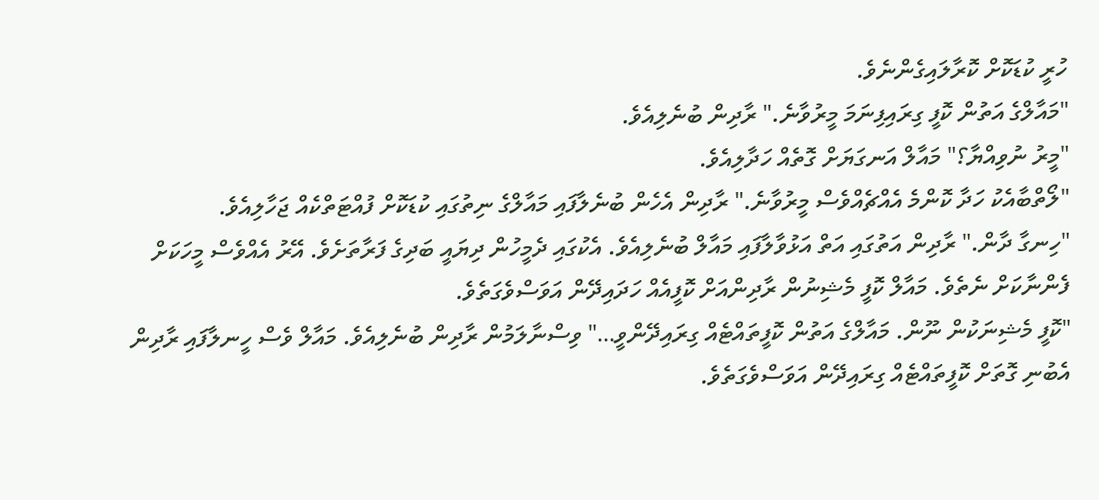ހުރީ ކުޑަކޮށް ކޮރާލައިގެންނެވެ.
"މައާލްގެ އަތުން ކޮފީ ގިރައިފިނަމަ މީރުވާނެ." ރާދިން ބުނެލިއެވެ.
"މީރު ނުވިއްޔާ؟" މައާލް އަނގަޔަށް ގޮތެއް ހަދާލިއެވެ.
"ލޯތްބާއެކު ހަދާ ކޮންމެ އެއްޗެއްވެސް މީރުވާނެ." ރާދިން އެހެން ބުނެލާފައި މައާލްގެ ނިތުގައި ކުޑަކޮށް ފުއްޓަތްކެއް ޖަހާލިއެވެ.
"ހިނގާ ދާން." ރާދިން އަތުގައި އަތް އަޅުވާލާފައި މައާލް ބުނެލިއެވެ. އެކުގައި ދެމީހުން ދިޔައީ ބަދިގެ ފަރާތަށެވެ. އޭރު އެއްވެސް މީހަކަށް ފެންނާކަށް ނެތެވެ. މައާލް ކޮފީ މެޝިނުން ރާދިންއަށް ކޮފީއެއް ހަދައިދޭން އަވަސްވެގަތެވެ.
"ކޮފީ މެޝިނަކުން ނޫން. މައާލްގެ އަތުން ކޮފީތައްޓެއް ގިރައިދޭންވީ…" ވިސްނާލަމުން ރާދިން ބުނެލިއެވެ. މައާލް ވެސް ހީނލާފައި ރާދިން އެބުނި ގޮތަށް ކޮފީތައްޓެއް ގިރައިދޭން އަވަސްވެގަތެވެ.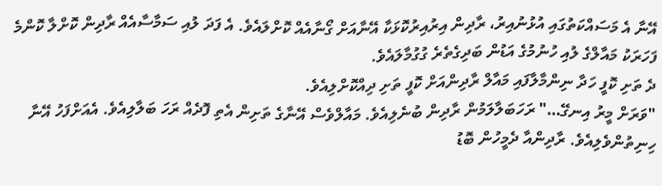އޭނާ އެ މަސައްކަތުގައި އުޅުނުއިރު، ރާދިން އިރުއިރުކޮޅަކާ އޭނާއަށް ގޯނާއެއް ކޮށްލައެވެ. އެ ފަދަ ލުއި ސަމާސާއެއް ރާދިން ކޮށްލާ ކޮންމެ ފަހަރަކު މައާލްގެ ލުއި ހުނުމުގެ އަޑުން ބަދިގެތެރެ ގުގުމާލައެވެ.
ދެ ތަށި ކޮފީ ހަދާ ނިންމާލާފައި މައާލް ރާދިންއަށް ކޮފީ ތަށި ދިއްކޮށްލިއެވެ.
"ވަރަށް މީރު އިނގޭ…" ރަހަބަލާލަމުން ރާދިން ބުނެލިއެވެ. މައާލްވެސް އޭނާގެ ތަށިން އެތި ފޮދެއް ރަހަ ބަލާލިއެވެ. އެއަށްފަހު އޭނާ ހިނިތުންވެލިއެވެ. ރާދިންއާ ދެމީހުން ބޮޑު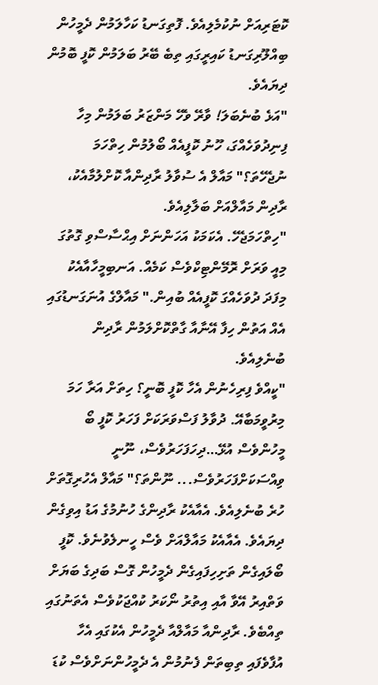ކޮޓަރިއަށް ނުކުމެލިއެވެ. ފޮތިގަނޑު ކަހާލަމުން ދެމީހުން ބިއްލޫރިގަނޑު ކައިރީގައި ތިބެ ބޭރު ބަލަމުން ކޮފީ ބޮމުން ދިޔައެވެ.
"އަޅެ ބުނެބަލަ! ވާރޭ ވެހޭ މަންޒަރު ބަލަމުން މިހާ ފިނިދުވަހެއްގަ، ހޫނު ކޮފީއެއް ބޯލުމުން ހިތްހަމަ ނުޖެހޭތަ؟" މައާލް އެ ސުވާލު ރާދިންއާ ކޮށްލުމާއެކު، ރާދިން މައާލްއަށް ބަލާލިއެވެ.
"ހިތްހަމަޖެހޭ. އެކަމަކު އަހަންނަށް އިޙްސާސްވި ގޮތުގަ މިއީ ވަރަށް ރޮމޭންޓިކްވެސް ކަމެއް. އަނބިމީހާއާއެކު މިފަދަ ދުވަހެއްގަ ކޮފީއެއް ބުއިން." މައާލްގެ އުނަގަނޑުގައި އެއް އަތުން ހިފާ އޭނާއާ ގާތްކޮށްލަމުން ރާދިން ބުނެލިއެވެ.
"ކީއްވެ ފިރިހެނުން އެހާ ކޮފީ ބޮނީ؟ ހިތަށް އަރާ ހަމަ މިރުވީމަބާއޭ. ދުވާލު ފަސްވަރަކަށް ފަހަރު ކޮފީ ބޯ މީހުންވެސް އުޅޭ…ދިހަފަހަރުވެސް، ނޫނީ ވިއްސަކަށްފަހަރުވެސް... ނޫންތަ؟" މައާލް އެހުރިގޮތަށް ހުރެ ބުނެލިއެވެ. އެއާއެކު ރާދިންގެ ހުނުމުގެ އަޑު އިވިގެން ދިޔައެވެ. އެއާއެކު މައާލްއަށް ވެސް ހީނލެވުނެވެ. ކޮފީ ބޯލައިގެން ތަށިހިފައިގެން ދެމީހުން ގޮސް ބަދިގެ ބަޔަށް ވަތްއިރު އޭވާ އާއި އިތުރު ނޯކަރު ކުއްޖަކުވެސް އެތަނުގައި ތިއްބެވެ. ރާދިންއާ މައާލްއާ ދެމީހުން އެކުގައި އެހާ އުފާވެފައި ތިބިތަން ފެނުމުން އެ ދެމީހުންނަށްވެސް ކުޑަ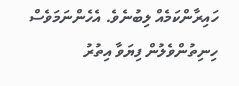ހައިރާންކަމެއް ލިބުނެވެ. އެހެންނަމަވެސް ހިނިތުންވެލުން ފިޔަވާ އިތުރު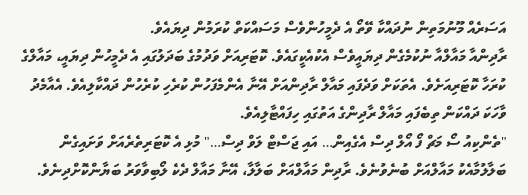އަސަރެއް މޫނުމަތިން ނުދައްކާ ވޭތޯ އެ ދެމީހުންވެސް މަސައްކަތް ކުރަމުން ދިޔައެވެ.
ރާދިންއާ މައާލްއާ ނުކުމެގެން ދިޔައީވެސް އެކުއެކީގައެވެ. ކޮޓަރިއަށް ވަދުމުގެ ބަދަލުގައި އެ ދެމީހުން ދިޔައީ، މައާލްގެ ކުރަހާ ކޮޓަރިއަށެވެ. އެތަކަށް ވަދެފައި މައާލް ރާދިންއަށް އޭނާ އެންމެފަހުން ކުރެހި ކުރެހުން ދައްކާލިއެވެ. އެއާމެދު ވާހަކަ ދައްކަން ތިބެފައި މައާލް ރާދިންގެ އަތުގައި ހިފައްޓާލިއެވެ.
"ތެންކިއު ސޯ މަޗް ފޯ އޯލް ދިސް އެގެއިން… އައި ޖަސްޓް ލަވް ދިސް…" މުޅި އެ ކޮޓަރިތެރެއަށް ވަށައިގެން ބަލާލުމާއެކު މައާލްއަށް ބުނެވުނެވެ. ރާދިން މައާލްއަށް ބަލާލާ، އޭނާ މައާލް ދެކެ ލޯބިވާވަރު ބަޔާންކޮށްދިނެވެ.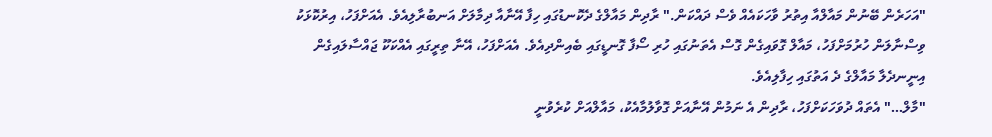"އަހަރެން ބޭނުން މައާލްއާ އިތުރު ވާހަކައެއް ވެސް ދައްކަން." ރާދިން މައާލްގެ ދެކޮނޑުގައި ހިފާ އޭނާއާ ދިމާލަށް އަނބުރާލިއެވެ. އެއަށްފަހު، އިރުކޮޅަކު ވިސްނާލަން ހުރުމަށްފަހު، މައާލް ގޮވައިގެން ގޮސް އެތަނުގައި ހުރި ސޯފާ ގޮނޑީގައި ބެއިންދިއެވެ. އެއަށްފަހު، އޭނާ ތިރީގައި އެއްކަކޫ ޖައްސާލައިގެން އިނީނދެލާ މައާލްގެ ދެ އަތުގައި ހިފާލިއެވެ.
"މާލް…" އެތައް ދުވަހަކަށްފަހު، ރާދިން އެ ނަމުން އޭނާއަށް ގޮވާލުމާއެކު، މައާލްއަށް ކުރެވުނީ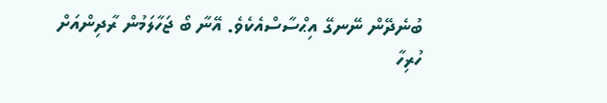ބުނެދޭން ނޭނގޭ އިޙްސާސްއެކެވެ. އޭނާ ބޯ ޖަހާލަމުން ރާދިންއަށް ހުރިހާ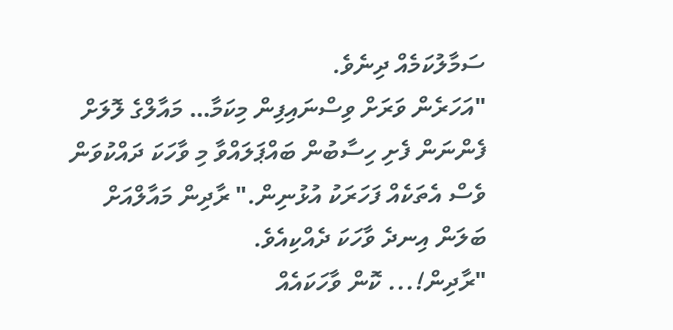ސަމާލުކަމެއް ދިނެވެ.
"އަހަރެން ވަރަށް ވިސްނައިފިން މިކަމާ… މައާލްގެ ލޮލަށް ފެންނަން ފެށި ހިސާބުން ބައްޕަލައްވާ މި ވާހަކަ ދައްކުވަން ވެސް އެތަކެއް ފަހަރަކު އުޅުނިން." ރާދިން މައާލްއަށް ބަލަން އިނދެ ވާހަކަ ދެއްކިއެވެ.
"ރާދިން!... ކޮން ވާހަކައެއް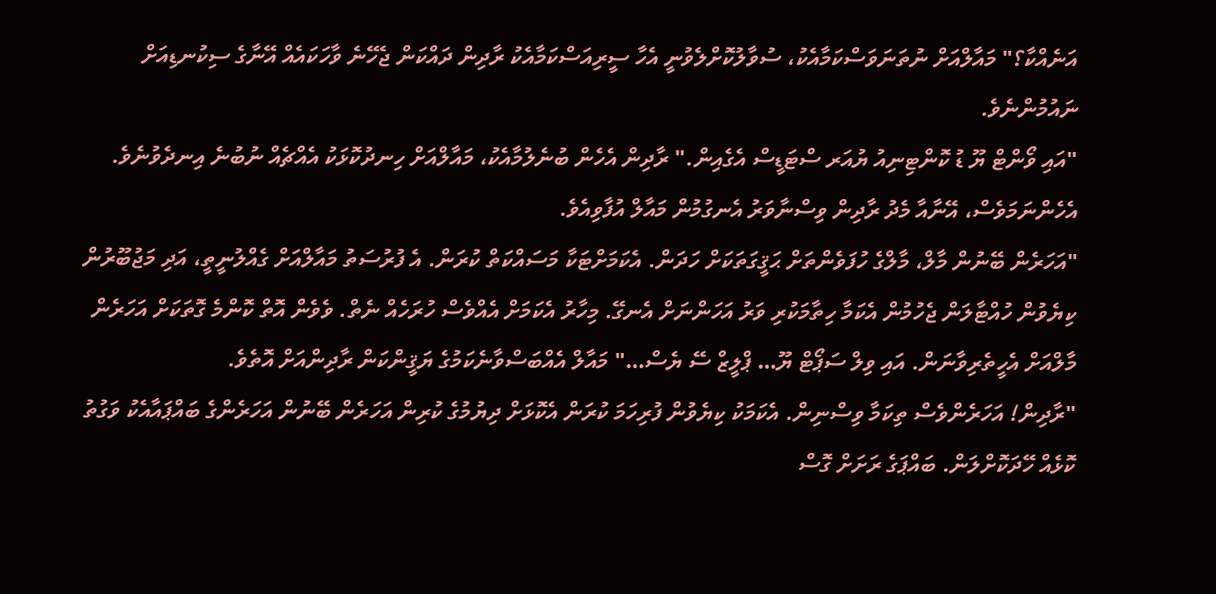އަނެއްކާ؟" މައާލްއަށް ނުތަނަވަސްކަމާއެކު، ސުވާލުކޮށްލެވުނީ އެހާ ސީރިއަސްކަމާއެކު ރާދިން ދައްކަން ޖެހޭނެ ވާހަކައެއް އޭނާގެ ސިކުނޑިއަށް ނައުމުންނެވެ.
"އައި ވޯންޓް ޔޫ ޑު ކޮންޓިނިއު ޔުއަރ ސްޓަޑީސް އެގެއިން." ރާދިން އެހެން ބުނެލުމާއެކު، މައާލްއަށް ހިނދުކޮޅަކު އެއްޗެއް ނުބުނެ އިނދެވުނެވެ. އެހެންނަމަވެސް، އޭނާއާ މެދު ރާދިން ވިސްނާވަރު އެނގުމުން މައާލް އުފާވިއެވެ.
"އަހަރެން ބޭނުން މާލް، މާލްގެ ހުފަވެންތަށް ޙަޤީގަތަކަށް ހަދަން. އެކަމަށްޓަކާ މަސައްކަތް ކުރަން. އެ ފުރުސަތު މައާލްއަށް ގެއްލުނީތީ، އަދި މަޖުބޫރުން ކިޔެވުން ހުއްޓާލަން ޖެހުމުން އެކަމާ ހިތާމަކުރި ވަރު އަހަންނަށް އެނގޭ. މިހާރު އެކަމަށް އެއްވެސް ހުރަހެއް ނެތް. ވެވެން އޮތް ކޮންމެ ގޮތަކަށް އަހަރެން މާލްއަށް އެހީތެރިވާނަން. އައި ވިލް ސަޕޯޓް ޔޫ… ޕްލީޒް ސޭ ޔެސް…" މައާލް އެއްބަސްވާނެކަމުގެ ޔަޤީންކަން ރާދިންއަށް އޮތެވެ.
"ރާދިން! އަހަރެންވެސް ތިކަމާ ވިސްނިން. އެކަމަކު ކިޔެވުން ފުރިހަމަ ކުރަން އެކޮޅަށް ދިޔުމުގެ ކުރިން އަހަރެން ބޭނުން އަހަރެންގެ ބައްޕައާއެކު ވަގުތު ކޮޅެއް ހޭދަކޮށްލަން. ބައްޕަގެ ރަށަށް ގޮސް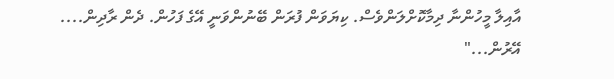އާއިލާ މީހުންނާ ދިމާކޮށްލަންވެސް. ކިޔަވަން ފުރަން ބޭނުންވަނީ އޭގެ ފަހުން. ދެން ރާދިން.... އޭރުން..."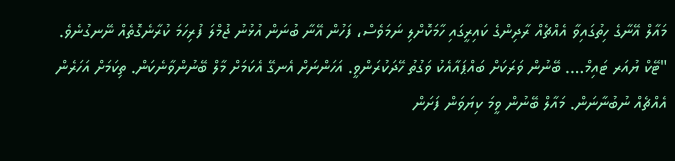މައާލް އޭނާގެ ހިތުގައިވާ އެއްޗެއް ރާދިންގެ ކައިރީގައި ހާމަކޮށްލި ނަމަވެސް، ފަހުން އޭނާ ބުނަން އުޅުނު ޖުމްލަ ފުރިހަމަ ކުރާނެގޮތެއް ނޭނގުނެވެ.
"ޓޭކް ޔުއަރ ޓައިމް…. ބޭނުން ވަރަކަށް ބައްޕައާއެކު ވަގުތު ހޭދަކުރަންވީ. އަހަންނަށް އެނގޭ އެކަމަށް މާލް ބޭނުންވާނެކަން. ތިކަމަށް އަހަރެން އެއްޗެއް ނުބުނާނަން. މައާލް ބޭނުން ވީމަ ކިޔަވަން ފަށަން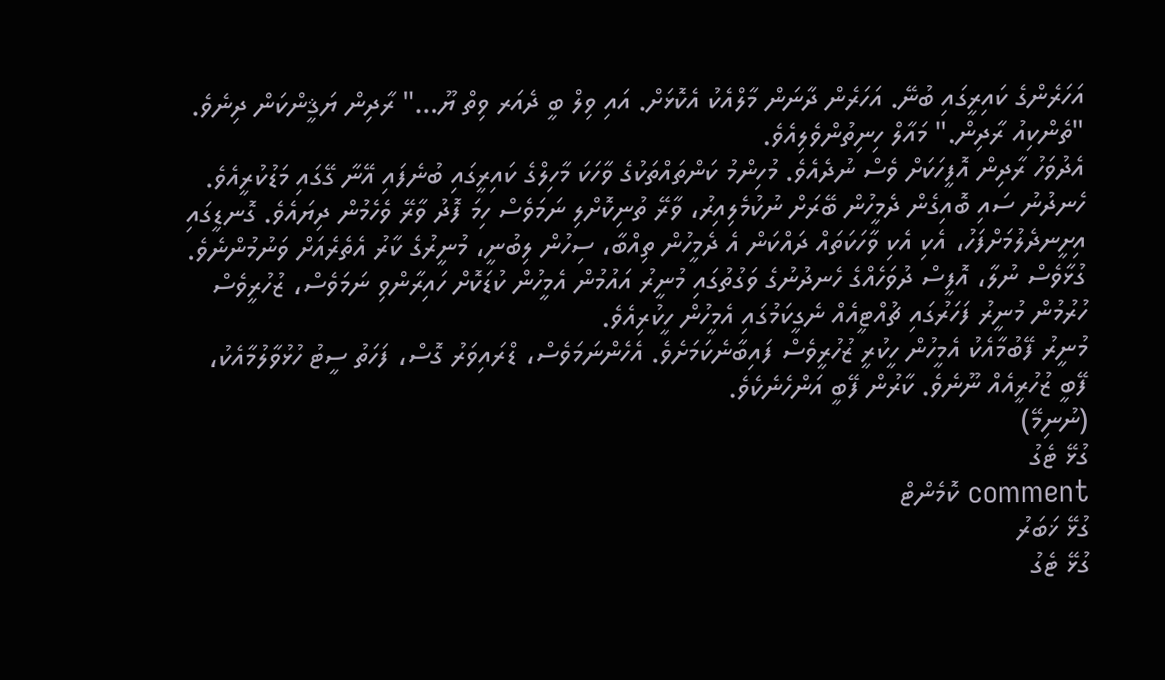އަހަރެންގެ ކައިރީގައި ބުނޭ. އަހަރެން ދާނަން މާލްއެކު އެކޮޅަށް. އައި ވިލް ބީ ދެއަރ ވިތް ޔޫ…" ރާދިން ޔަޤީންކަން ދިނެވެ.
"ތެންކިއު ރާދިން." މައާލް ހިނިތުންވެލިއެވެ.
އެދުވަހު ރާދިން އޮފީހަކަށް ވެސް ނުދެއެވެ. މުހިންމު ކަންތައްތަކުގެ ވާހަކަ މާހިލްގެ ކައިރީގައި ބުނެފައި އޭނާ ގޭގައި މަޑުކުރީއެވެ. ހެނދުނު ސައި ބޮއިގެން ދެމީހުން ބޭރަށް ނުކުމެލިއިރު، ވާރޭ ތުނިކޮށްލި ނަމަވެސް ހިމަ ފޮދު ވާރޭ ވެހެމުން ދިޔައެވެ. ގޮނޑީގައި އިށީނދެލުމަށްފަހު، އެކި އެކި ވާހަކަތައް ދައްކަން އެ ދެމީހުން ތިއްބާ، ސިހުން ލިބުނީ، މުނީރުގެ ކާރު އެތެރެއަށް ވަނުމުންނެވެ. ގުޅާވެސް ނުލާ، އޮފީސް ދުވަހެއްގެ ހެނދުނުގެ ވަގުތުގައި މުނީރު އައުމުން އެމީހުން ކުޑަކޮށް ހައިރާންވި ނަމަވެސް، ޒުހުރީވެސް ހުރުމުން މުނީރު ފަހަރުގައި ޗުއްޓީއެއް ނެގީކަމުގައި އެމީހުން ހީކުރިއެވެ.
މުނީރު ފޭބުމާއެކު އެމީހުން ހީކުރީ ޒުހުރީވެސް ފައިބާނެކަމަށެވެ. އެހެންނަމަވެސް، ޑްރައިވަރު ގޮސް، ފަހަތު ސީޓު ހުޅުވާލުމާއެކު، ފޭބީ ޒުހުރީއެއް ނޫނެވެ. ކާރުން ފޭބީ އަންހެނެކެވެ.
(ނުނިމޭ)
ގުޅޭ ޓެގު
comment ކޮމެންޓް
ގުޅޭ ޚަބަރު
ގުޅޭ ޓެގު